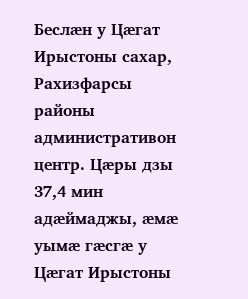Беслæн у Цæгат Ирыстоны сахар, Рахизфарсы районы административон центр. Цæры дзы 37,4 мин адæймаджы, æмæ уымæ гæсгæ у Цæгат Ирыстоны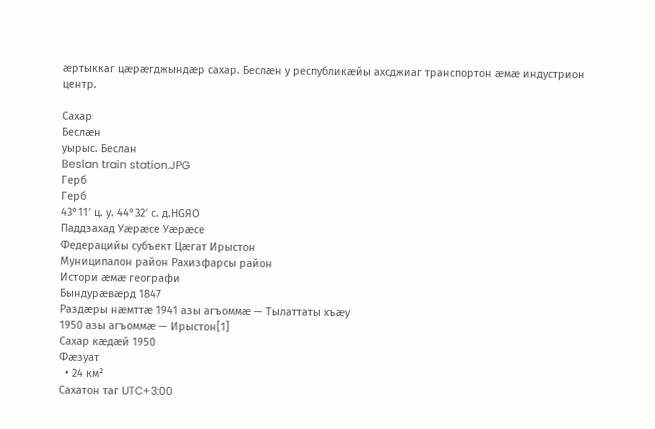æртыккаг цæрæгджындæр сахар. Беслæн у республикæйы ахсджиаг транспортон æмæ индустрион центр.

Сахар
Беслæн
уырыс. Беслан
Beslan train station.JPG
Герб
Герб
43°11′ ц. у. 44°32′ с. д.HGЯO
Паддзахад Уæрæсе Уæрæсе
Федерацийы субъект Цæгат Ирыстон
Муниципалон район Рахизфарсы район
Истори æмæ географи
Бындурæвæрд 1847
Раздæры нæмттæ 1941 азы агъоммæ — Тылаттаты хъæу
1950 азы агъоммæ — Ирыстон[1]
Сахар кæдæй 1950
Фæзуат
  • 24 км²
Сахатон таг UTC+3:00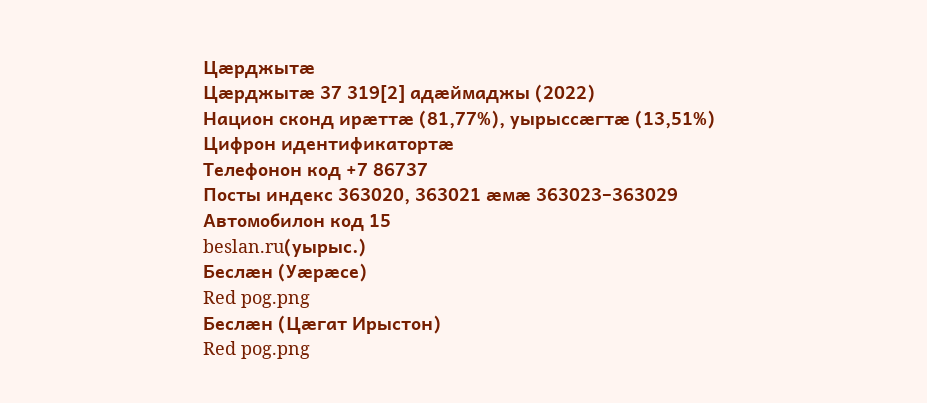Цæрджытæ
Цæрджытæ 37 319[2] адæймаджы (2022)
Национ сконд ирæттæ (81,77%), уырыссæгтæ (13,51%)
Цифрон идентификатортæ
Телефонон код +7 86737
Посты индекс 363020, 363021 æмæ 363023–363029
Автомобилон код 15
beslan.ru(уырыс.)
Беслæн (Уæрæсе)
Red pog.png
Беслæн (Цæгат Ирыстон)
Red pog.png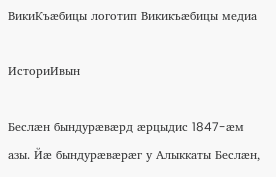ВикиКъæбицы логотип Викикъæбицы медиа

ИсториИвын

Беслæн бындурæвæрд æрцыдис 1847-æм азы. Йæ бындурæвæрæг у Алыккаты Беслæн,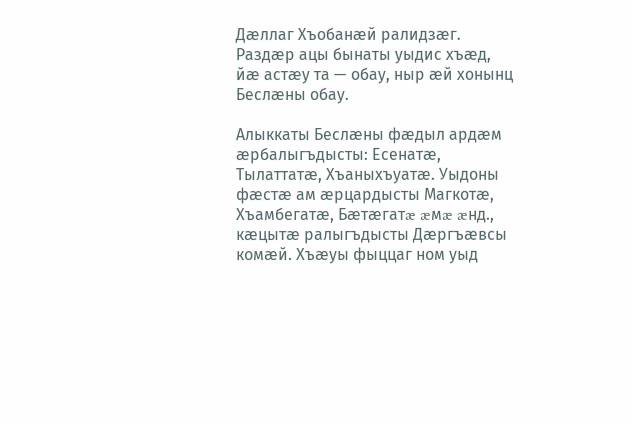Дæллаг Хъобанæй ралидзæг. Раздæр ацы бынаты уыдис хъæд, йæ астæу та — обау, ныр æй хонынц Беслæны обау.

Алыккаты Беслæны фæдыл ардæм æрбалыгъдысты: Есенатæ, Тылаттатæ, Хъаныхъуатæ. Уыдоны фæстæ ам æрцардысты Магкотæ, Хъамбегатæ, Бæтæгатæ æмæ æнд., кæцытæ ралыгъдысты Дæргъæвсы комæй. Хъæуы фыццаг ном уыд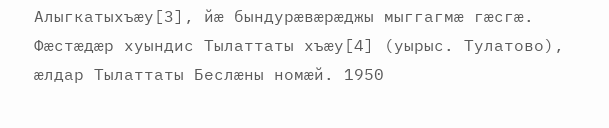Алыгкатыхъæу[3], йæ бындурæвæрæджы мыггагмæ гæсгæ. Фæстæдæр хуындис Тылаттаты хъæу[4] (уырыс. Тулатово), æлдар Тылаттаты Беслæны номæй. 1950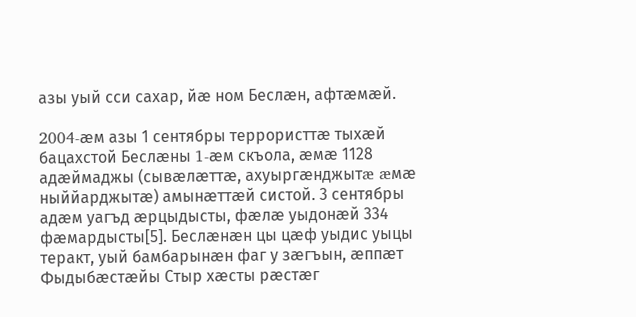азы уый сси сахар, йæ ном Беслæн, афтæмæй.

2004-æм азы 1 сентябры террористтæ тыхæй бацахстой Беслæны 1-æм скъола, æмæ 1128 адæймаджы (сывæлæттæ, ахуыргæнджытæ æмæ ныййарджытæ) амынæттæй систой. 3 сентябры адæм уагъд æрцыдысты, фæлæ уыдонæй 334 фæмардысты[5]. Беслæнæн цы цæф уыдис уыцы теракт, уый бамбарынæн фаг у зæгъын, æппæт Фыдыбæстæйы Стыр хæсты рæстæг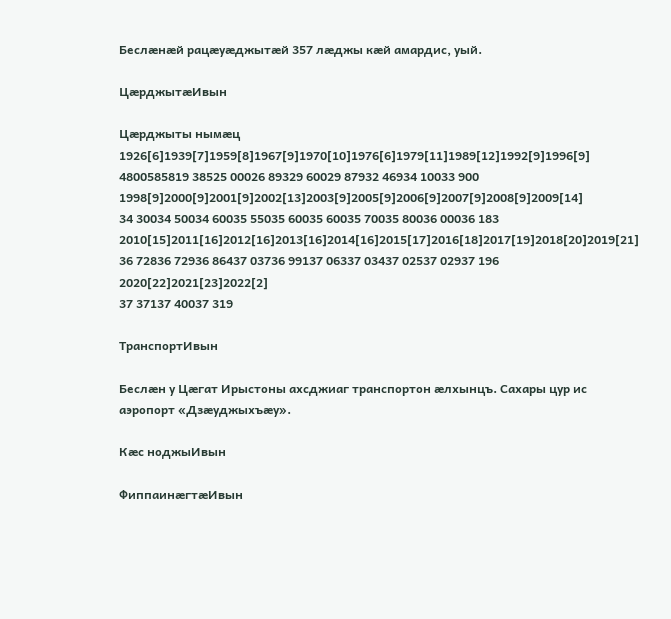Беслæнæй рацæуæджытæй 357 лæджы кæй амардис, уый.

ЦæрджытæИвын

Цæрджыты нымæц
1926[6]1939[7]1959[8]1967[9]1970[10]1976[6]1979[11]1989[12]1992[9]1996[9]
4800585819 38525 00026 89329 60029 87932 46934 10033 900
1998[9]2000[9]2001[9]2002[13]2003[9]2005[9]2006[9]2007[9]2008[9]2009[14]
34 30034 50034 60035 55035 60035 60035 70035 80036 00036 183
2010[15]2011[16]2012[16]2013[16]2014[16]2015[17]2016[18]2017[19]2018[20]2019[21]
36 72836 72936 86437 03736 99137 06337 03437 02537 02937 196
2020[22]2021[23]2022[2]
37 37137 40037 319

ТранспортИвын

Беслæн у Цæгат Ирыстоны ахсджиаг транспортон æлхынцъ. Сахары цур ис аэропорт «Дзæуджыхъæу».

Кæс ноджыИвын

ФиппаинæгтæИвын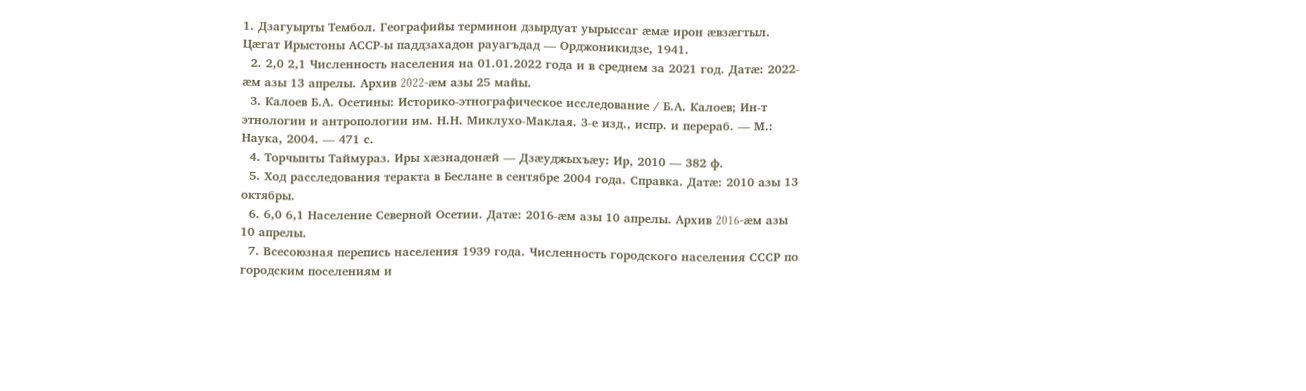1. Дзагуырты Тембол. Географийы терминон дзырдуат уырыссаг æмæ ирон æвзæгтыл. Цæгат Ирыстоны АССР-ы паддзахадон рауагъдад — Орджоникидзе, 1941.
  2. 2,0 2,1 Численность населения на 01.01.2022 года и в среднем за 2021 год. Датæ: 2022-æм азы 13 апрелы. Архив 2022-æм азы 25 майы.
  3. Калоев Б.А. Осетины: Историко-этнографическое исследование / Б.А. Калоев; Ин-т этнологии и антропологии им. Н.Н. Миклухо-Маклая. 3-е изд., испр. и перераб. — М.: Наука, 2004. — 471 с.
  4. Торчынты Таймураз. Иры хæзнадонæй — Дзæуджыхъæу: Ир, 2010 — 382 ф.
  5. Ход расследования теракта в Беслане в сентябре 2004 года. Справка. Датæ: 2010 азы 13 октябры.
  6. 6,0 6,1 Население Северной Осетии. Датæ: 2016-æм азы 10 апрелы. Архив 2016-æм азы 10 апрелы.
  7. Всесоюзная перепись населения 1939 года. Численность городского населения СССР по городским поселениям и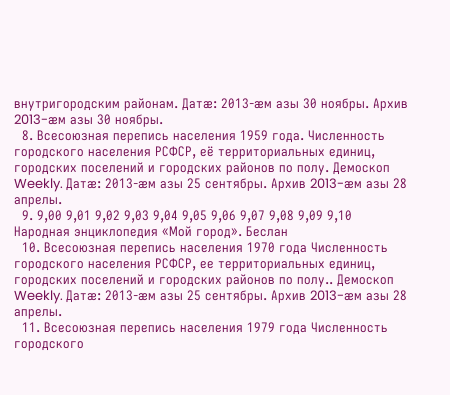внутригородским районам. Датæ: 2013-æм азы 30 ноябры. Архив 2013-æм азы 30 ноябры.
  8. Всесоюзная перепись населения 1959 года. Численность городского населения РСФСР, её территориальных единиц, городских поселений и городских районов по полу. Демоскоп Weekly. Датæ: 2013-æм азы 25 сентябры. Архив 2013-æм азы 28 апрелы.
  9. 9,00 9,01 9,02 9,03 9,04 9,05 9,06 9,07 9,08 9,09 9,10 Народная энциклопедия «Мой город». Беслан
  10. Всесоюзная перепись населения 1970 года Численность городского населения РСФСР, ее территориальных единиц, городских поселений и городских районов по полу.. Демоскоп Weekly. Датæ: 2013-æм азы 25 сентябры. Архив 2013-æм азы 28 апрелы.
  11. Всесоюзная перепись населения 1979 года Численность городского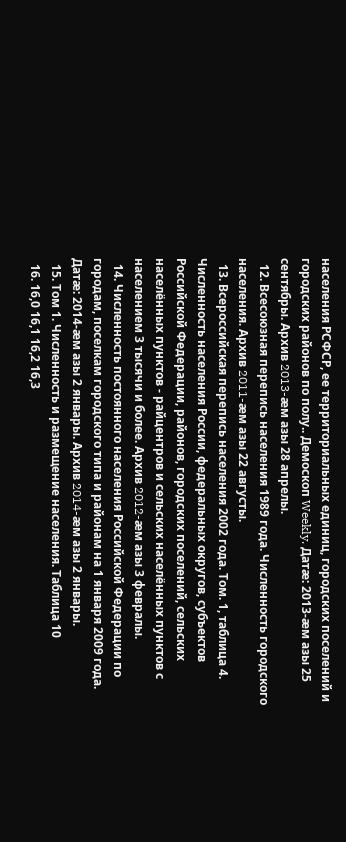населения РСФСР, ее территориальных единиц, городских поселений и городских районов по полу.. Демоскоп Weekly. Датæ: 2013-æм азы 25 сентябры. Архив 2013-æм азы 28 апрелы.
  12. Всесоюзная перепись населения 1989 года. Численность городского населения. Архив 2011-æм азы 22 августы.
  13. Всероссийская перепись населения 2002 года. Том. 1, таблица 4. Численность населения России, федеральных округов, субъектов Российской Федерации, районов, городских поселений, сельских населённых пунктов - райцентров и сельских населённых пунктов с населением 3 тысячи и более. Архив 2012-æм азы 3 февралы.
  14. Численность постоянного населения Российской Федерации по городам, поселкам городского типа и районам на 1 января 2009 года. Датæ: 2014-æм азы 2 январы. Архив 2014-æм азы 2 январы.
  15. Том 1. Численность и размещение населения. Таблица 10
  16. 16,0 16,1 16,2 16,3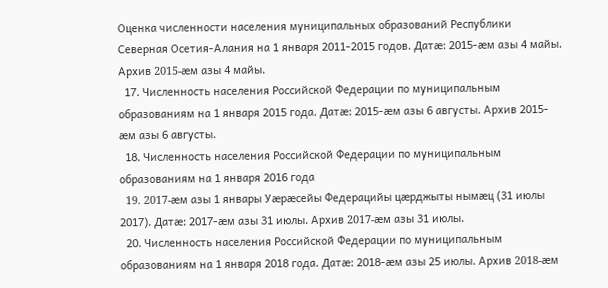Оценка численности населения муниципальных образований Республики Северная Осетия-Алания на 1 января 2011-2015 годов. Датæ: 2015-æм азы 4 майы. Архив 2015-æм азы 4 майы.
  17. Численность населения Российской Федерации по муниципальным образованиям на 1 января 2015 года. Датæ: 2015-æм азы 6 августы. Архив 2015-æм азы 6 августы.
  18. Численность населения Российской Федерации по муниципальным образованиям на 1 января 2016 года
  19. 2017-æм азы 1 январы Уæрæсейы Федерацийы цæрджыты нымæц (31 июлы 2017). Датæ: 2017-æм азы 31 июлы. Архив 2017-æм азы 31 июлы.
  20. Численность населения Российской Федерации по муниципальным образованиям на 1 января 2018 года. Датæ: 2018-æм азы 25 июлы. Архив 2018-æм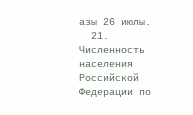азы 26 июлы.
  21. Численность населения Российской Федерации по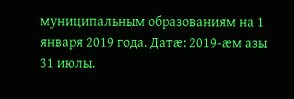муниципальным образованиям на 1 января 2019 года. Датæ: 2019-æм азы 31 июлы.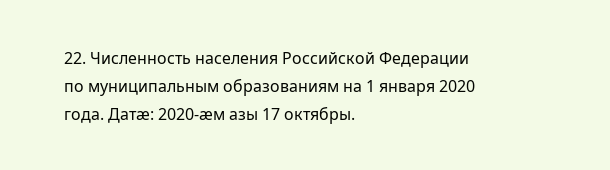22. Численность населения Российской Федерации по муниципальным образованиям на 1 января 2020 года. Датæ: 2020-æм азы 17 октябры.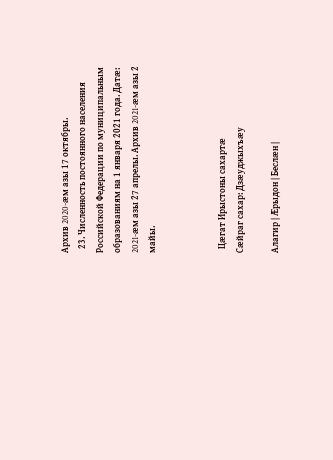Архив 2020-æм азы 17 октябры.
  23. Численность постоянного населения Российской Федерации по муниципальным образованиям на 1 января 2021 года. Датæ: 2021-æм азы 27 апрелы. Архив 2021-æм азы 2 майы.



  Цæгат Ирыстоны сахартæ
Сæйраг сахар: Дзæуджыхъæу

Алагир | Æрыдон | Беслæн |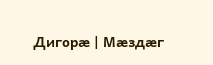Дигорæ | Мæздæг